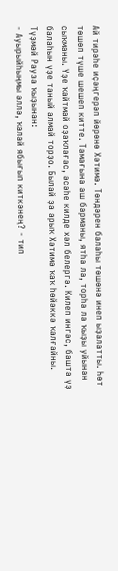Ай тирәһе иҫәңгерәп йөрөнө Хәтимә. Төндәрен балаһы төшөнә инеп ыҙалатты. Һөт төшөп түше шешеп китте. Тамағына аш барманы, ятһа ла, торһа ла ҡыҙы уйынан сыҡманы. Үҙе ҡайтмай оҙаҡлағас, әсәһе килде хәл белергә. Килеп ингәс, башта үҙ балаһын үҙе таный алмай торҙо. Былай ҙа арыҡ Хәтимә ҡаҡ һөйәккә ҡалғайны. Түҙмәй Рауза ҡыҙынан:
- Ауырыйһыңмы әллә, ҡалай ябығып киткәнең? - тип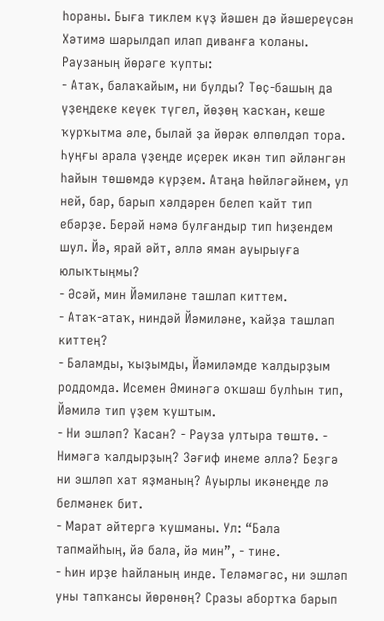һораны. Быға тиклем күҙ йәшен дә йәшереүсән Хәтимә шарылдап илап диванға ҡоланы. Раузаның йөрәге ҡупты:
- Атаҡ, балаҡайым, ни булды? Төҫ-башың да үҙеңдеке кеүек түгел, йөҙөң ҡасҡан, кеше ҡурҡытма әле, былай ҙа йөрәк өлпөлдәп тора. Һуңғы арала үҙеңде иҫерек икән тип әйләнгән һайын төшөмдә күрҙем. Атаңа һөйләгәйнем, ул ней, бар, барып хәлдәрен белеп ҡайт тип ебәрҙе. Берәй нәмә булғандыр тип һиҙендем шул. Йә, ярай әйт, әллә яман ауырыуға юлыҡтыңмы?
- Әсәй, мин Йәмиләне ташлап киттем.
- Атаҡ-атаҡ, ниндәй Йәмиләне, ҡайҙа ташлап киттең?
- Баламды, ҡыҙымды, Йәмиләмде ҡалдырҙым роддомда. Исемен Әминәгә оҡшаш булһын тип, Йәмилә тип үҙем ҡуштым.
- Ни эшләп? Ҡасан? - Рауза ултыра төштө. - Нимәгә ҡалдырҙың? Зәғиф инеме әллә? Беҙгә ни эшләп хат яҙманың? Ауырлы икәнеңде лә белмәнек бит.
- Марат әйтергә ҡушманы. Ул: “Бала тапмайһың, йә бала, йә мин”, - тине.
- Һин ирҙе һайланың инде. Теләмәгәс, ни эшләп уны тапҡансы йөрөнөң? Сразы абортҡа барып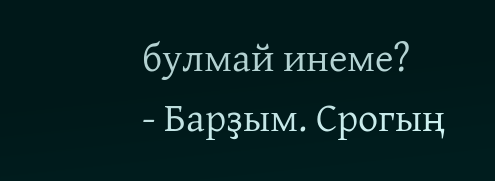булмай инеме?
- Барҙым. Срогың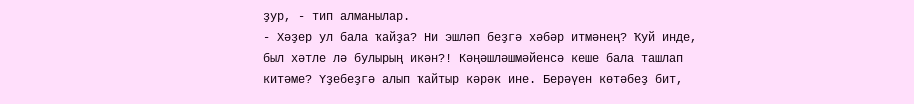ҙур, - тип алманылар.
- Хәҙер ул бала ҡайҙа? Ни эшләп беҙгә хәбәр итмәнең? Ҡуй инде, был хәтле лә булырың икән?! Кәңәшләшмәйенсә кеше бала ташлап китәме? Үҙебеҙгә алып ҡайтыр кәрәк ине. Берәүен көтәбеҙ бит,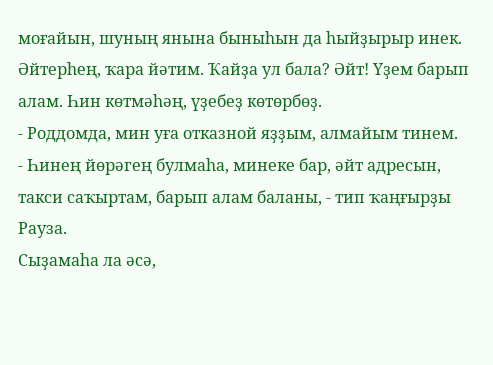моғайын, шуның янына быныһын да һыйҙырыр инек. Әйтерһең, ҡара йәтим. Ҡайҙа ул бала? Әйт! Үҙем барып алам. Һин көтмәһәң, үҙебеҙ көтөрбөҙ.
- Роддомда, мин уға отказной яҙҙым, алмайым тинем.
- Һинең йөрәгең булмаһа, минеке бар, әйт адресын, такси саҡыртам, барып алам баланы, - тип ҡаңғырҙы Рауза.
Сыҙамаһа ла әсә,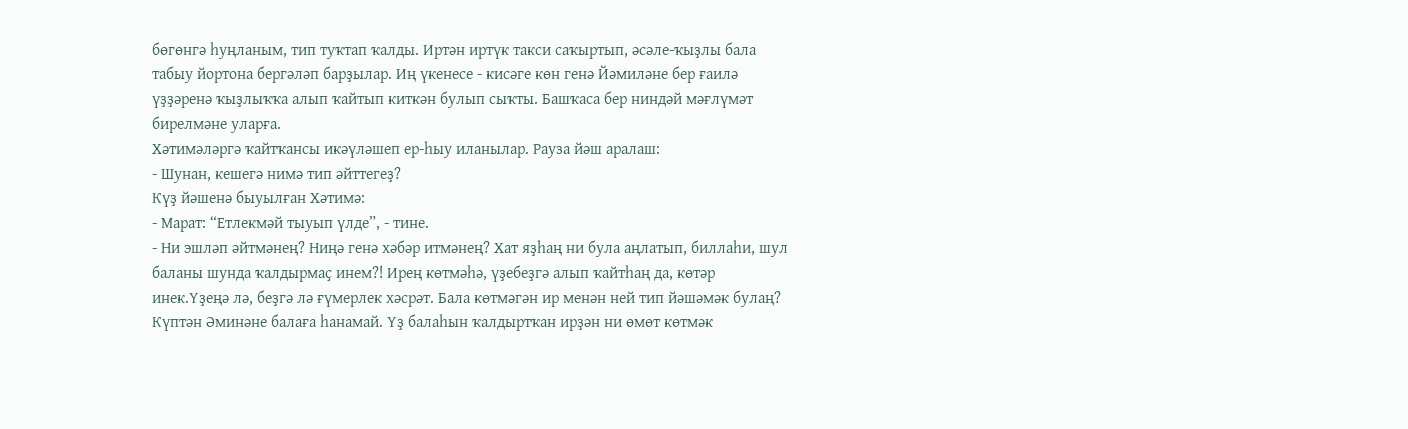бөгөнгә һуңланым, тип туҡтап ҡалды. Иртән иртүк такси саҡыртып, әсәле-ҡыҙлы бала табыу йортона бергәләп барҙылар. Иң үкенесе - кисәге көн генә Йәмиләне бер ғаилә үҙҙәренә ҡыҙлыҡҡа алып ҡайтып киткән булып сыҡты. Башҡаса бер ниндәй мәғлүмәт бирелмәне уларға.
Хәтимәләргә ҡайтҡансы икәүләшеп ер-һыу иланылар. Рауза йәш аралаш:
- Шунан, кешегә нимә тип әйттегеҙ?
Күҙ йәшенә быуылған Хәтимә:
- Марат: “Етлекмәй тыуып үлде”, - тине.
- Ни эшләп әйтмәнең? Ниңә генә хәбәр итмәнең? Хат яҙһаң ни була аңлатып, биллаһи, шул баланы шунда ҡалдырмаҫ инем?! Ирең көтмәһә, үҙебеҙгә алып ҡайтһаң да, көтәр инек.Үҙеңә лә, беҙгә лә ғүмерлек хәсрәт. Бала көтмәгән ир менән ней тип йәшәмәк булаң? Күптән Әминәне балаға һанамай. Үҙ балаһын ҡалдыртҡан ирҙән ни өмөт көтмәк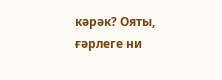кәрәк? Ояты, ғәрлеге ни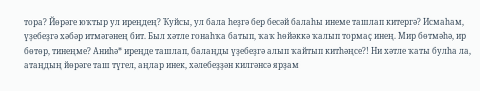тора? Йөрәге юҡтыр ул иреңдең? Ҡуйсы, ул бала һеҙгә бер бесәй балаһы инеме ташлап китергә? Исмаһам, үҙебеҙгә хәбәр итмәгәнең бит. Был хәтле гонаһҡа батып, ҡаҡ һөйәккә ҡалып тормаҫ инең. Мир бөтмәһә, ир бөтөр, тинеңме? Аниһә* иреңде ташлап, балаңды үҙебеҙгә алып ҡайтып китһәңсе?! Ни хәтле ҡаты булһа ла, атаңдың йөрәге таш түгел, аңлар инек, хәлебеҙҙән килгәнсә ярҙам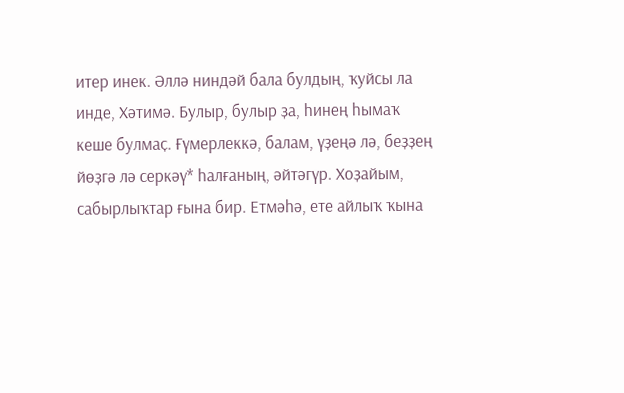итер инек. Әллә ниндәй бала булдың, ҡуйсы ла инде, Хәтимә. Булыр, булыр ҙа, һинең һымаҡ кеше булмаҫ. Ғүмерлеккә, балам, үҙеңә лә, беҙҙең йөҙгә лә серкәү* һалғаның, әйтәгүр. Хоҙайым, сабырлыҡтар ғына бир. Етмәһә, ете айлыҡ ҡына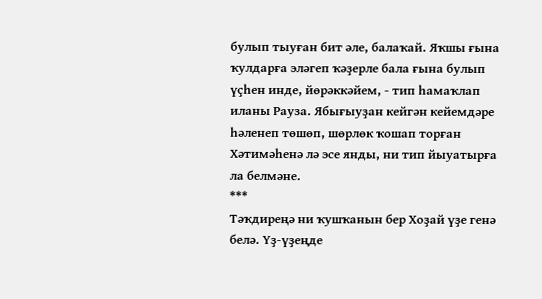булып тыуған бит әле, балаҡай. Яҡшы ғына ҡулдарға эләгеп ҡәҙерле бала ғына булып үҫһен инде, йөрәккәйем, - тип һамаҡлап иланы Рауза. Ябығыуҙан кейгән кейемдәре һәленеп төшөп, шөрлөк ҡошап торған Хәтимәһенә лә эсе янды, ни тип йыуатырға ла белмәне.
***
Тәҡдиреңә ни ҡушҡанын бер Хоҙай үҙе генә белә. Үҙ-үҙеңде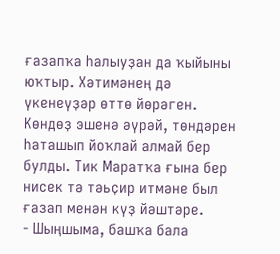ғазапҡа һалыуҙан да ҡыйыны юҡтыр. Хәтимәнең дә үкенеүҙәр өттө йөрәген. Көндөҙ эшенә әүрәй, төндәрен һаташып йоҡлай алмай бер булды. Тик Маратҡа ғына бер нисек тә тәьҫир итмәне был ғазап менән күҙ йәштәре.
- Шыңшыма, башҡа бала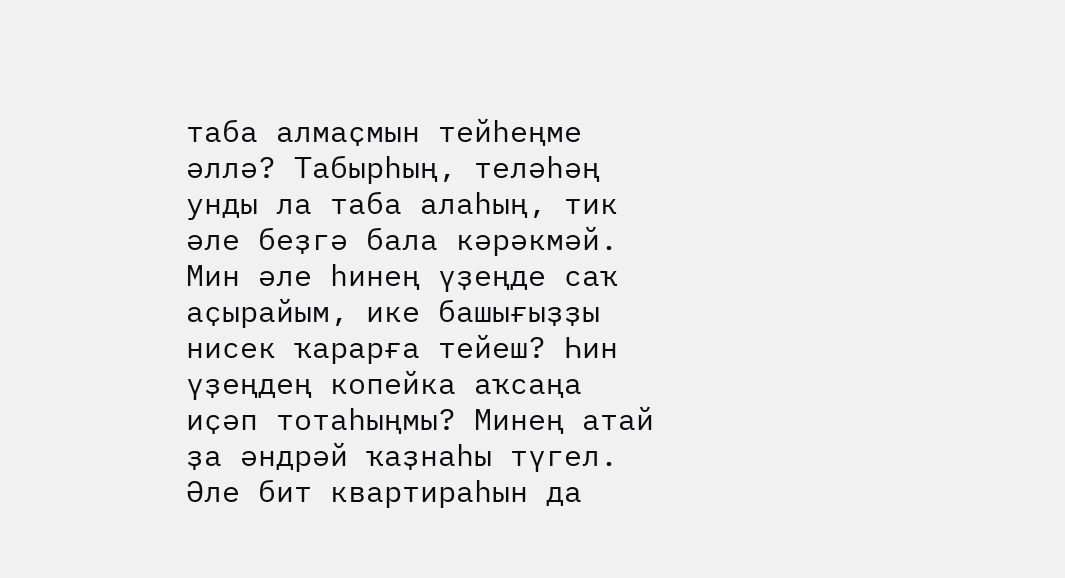таба алмаҫмын тейһеңме әллә? Табырһың, теләһәң унды ла таба алаһың, тик әле беҙгә бала кәрәкмәй. Мин әле һинең үҙеңде саҡ аҫырайым, ике башығыҙҙы нисек ҡарарға тейеш? Һин үҙеңдең копейка аҡсаңа иҫәп тотаһыңмы? Минең атай ҙа әндрәй ҡаҙнаһы түгел. Әле бит квартираһын да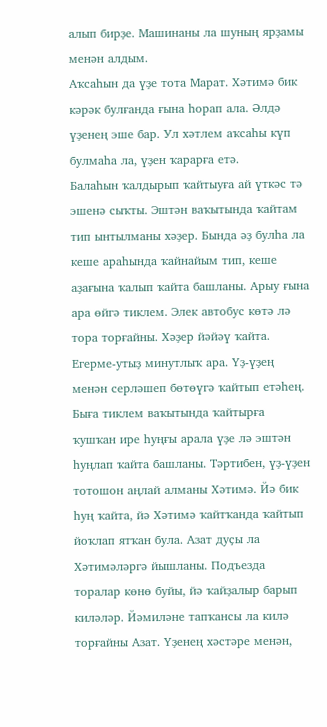алып бирҙе. Машинаны ла шуның ярҙамы менән алдым.
Аҡсаһын да үҙе тота Марат. Хәтимә бик кәрәк булғанда ғына һорап ала. Әлдә үҙенең эше бар. Ул хәтлем аҡсаһы күп булмаһа ла, үҙен ҡарарға етә.
Балаһын ҡалдырып ҡайтыуға ай үткәс тә эшенә сыҡты. Эштән ваҡытында ҡайтам тип ынтылманы хәҙер. Бында әҙ булһа ла кеше араһында ҡайнайым тип, кеше аҙағына ҡалып ҡайта башланы. Арыу ғына ара өйгә тиклем. Элек автобус көтә лә тора торғайны. Хәҙер йәйәү ҡайта. Егерме-утыҙ минутлыҡ ара. Үҙ-үҙең менән серләшеп бөтөүгә ҡайтып етәһең. Быға тиклем ваҡытында ҡайтырға ҡушҡан ире һуңғы арала үҙе лә эштән һуңлап ҡайта башланы. Тәртибен, үҙ-үҙен тотошон аңлай алманы Хәтимә. Йә бик һуң ҡайта, йә Хәтимә ҡайтҡанда ҡайтып йоҡлап ятҡан була. Азат дуҫы ла Хәтимәләргә йышланы. Подъезда торалар көнө буйы, йә ҡайҙалыр барып киләләр. Йәмиләне тапҡансы ла килә торғайны Азат. Үҙенең хәстәре менән,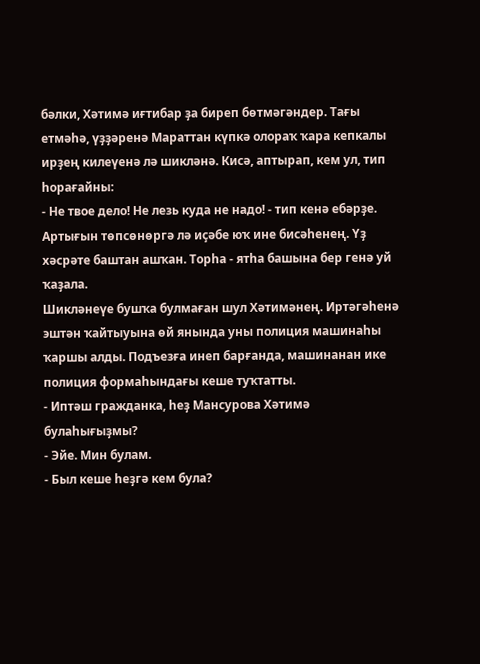бәлки, Хәтимә иғтибар ҙа биреп бөтмәгәндер. Тағы етмәһә, үҙҙәренә Мараттан күпкә олораҡ ҡара кепкалы ирҙең килеүенә лә шикләнә. Кисә, аптырап, кем ул, тип һорағайны:
- Не твое дело! Не лезь куда не надо! - тип кенә ебәрҙе. Артығын төпсөнөргә лә иҫәбе юҡ ине бисәһенең. Үҙ хәсрәте баштан ашҡан. Торһа - ятһа башына бер генә уй ҡаҙала.
Шикләнеүе бушҡа булмаған шул Хәтимәнең. Иртәгәһенә эштән ҡайтыуына өй янында уны полиция машинаһы ҡаршы алды. Подъезға инеп барғанда, машинанан ике полиция формаһындағы кеше туҡтатты.
- Иптәш гражданка, һеҙ Мансурова Хәтимә булаһығыҙмы?
- Эйе. Мин булам.
- Был кеше һеҙгә кем була?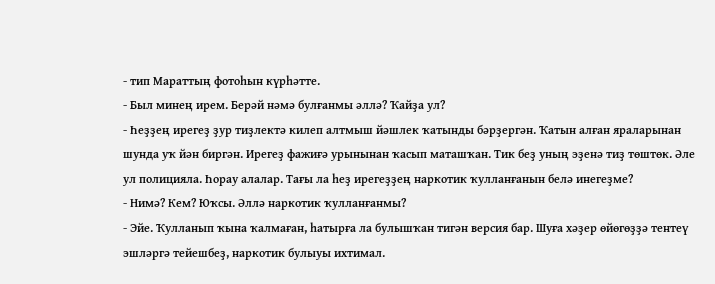- тип Мараттың фотоһын күрһәтте.
- Был минең ирем. Берәй нәмә булғанмы әллә? Ҡайҙа ул?
- Һеҙҙең ирегеҙ ҙур тиҙлектә килеп алтмыш йәшлек ҡатынды бәрҙергән. Ҡатын алған яраларынан шунда уҡ йән биргән. Ирегеҙ фажиғә урынынан ҡасып маташҡан. Тик беҙ уның эҙенә тиҙ төштөк. Әле ул полицияла. Һорау алалар. Тағы ла һеҙ ирегеҙҙең наркотик ҡулланғанын белә инегеҙме?
- Нимә? Кем? Юҡсы. Әллә наркотик ҡулланғанмы?
- Эйе. Ҡулланып ҡына ҡалмаған, һатырға ла булышҡан тигән версия бар. Шуға хәҙер өйөгөҙҙә тентеү эшләргә тейешбеҙ, наркотик булыуы ихтимал.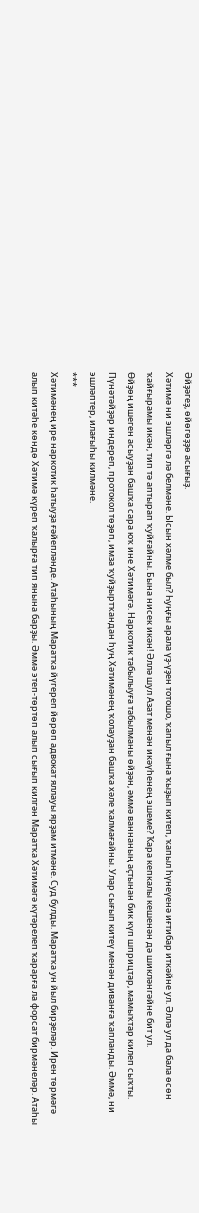Әйҙәгеҙ, өйөгөҙҙө асығыҙ.
Хәтимә ни эшләргә лә белмәне. Ысын хәлме был? Һуңғы арала үҙ-үҙен тотошо, ҡапыл ғына ҡыҙып китеп, ҡапыл һүнеүенә иғтибар иткәйне ул. Әллә ул да бала өсөн ҡайғырамы икән, тип тә аптырап ҡуйғайны. Бына нисек икән! Әллә шул Азат менән икәүһенең эшеме? Ҡара кепкалы кешенән дә шикләнгәйне бит ул.
Өйҙөң ишеген асыуҙан башҡа сара юҡ ине Хәтимәгә. Наркотик табылыуға табылманы өйҙән, әммә ваннаның аҫтынан бик күп шприцтар, мамыҡтар килеп сыҡты. Пүнәтәйҙәр индереп, протокол төҙөп, имза ҡуйҙыртҡандан һуң Хәтимәнең ҡолауҙан башҡа хәле ҡалмағайны. Улар сығып китеү менән диванға ҡапланды. Әммә, ни эшләптер, илағыһы килмәне.
***
Хәтимәнең ире наркотик һатыуҙа ғәйепләнде. Атаһының Маратҡа йүгереп йөрөп адвокат яллауы ярҙам итмәне. Суд булды. Маратҡа ун йыл бирҙеләр. Ирен төрмәгә алып китәһе көндө Хәтимә күреп ҡалырға тип янына барҙы. Әммә этеп-төртөп алып сығып килгән Маратҡа Хәтимәгә күтәрелеп ҡарарға ла форсат бирмәнеләр. Атаһы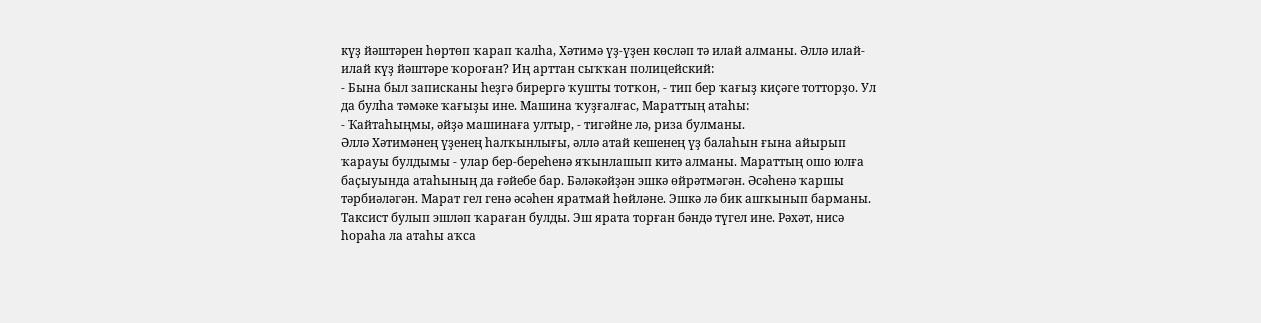күҙ йәштәрен һөртөп ҡарап ҡалһа, Хәтимә үҙ-үҙен көсләп тә илай алманы. Әллә илай-илай күҙ йәштәре ҡороған? Иң арттан сыҡҡан полицейский:
- Бына был записканы һеҙгә бирергә ҡушты тотҡон, - тип бер ҡағыҙ киҫәге тотторҙо. Ул да булһа тәмәке ҡағыҙы ине. Машина ҡуҙғалғас, Мараттың атаһы:
- Ҡайтаһыңмы, әйҙә машинаға ултыр, - тигәйне лә, риза булманы.
Әллә Хәтимәнең үҙенең һалҡынлығы, әллә атай кешенең үҙ балаһын ғына айырып ҡарауы булдымы - улар бер-береһенә яҡынлашып китә алманы. Мараттың ошо юлға баҫыуында атаһының да ғәйебе бар. Бәләкәйҙән эшкә өйрәтмәгән. Әсәһенә ҡаршы тәрбиәләгән. Марат гел генә әсәһен яратмай һөйләне. Эшкә лә бик ашҡынып барманы. Таксист булып эшләп ҡараған булды. Эш ярата торған бәндә түгел ине. Рәхәт, нисә һораһа ла атаһы аҡса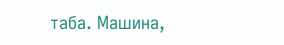таба. Машина,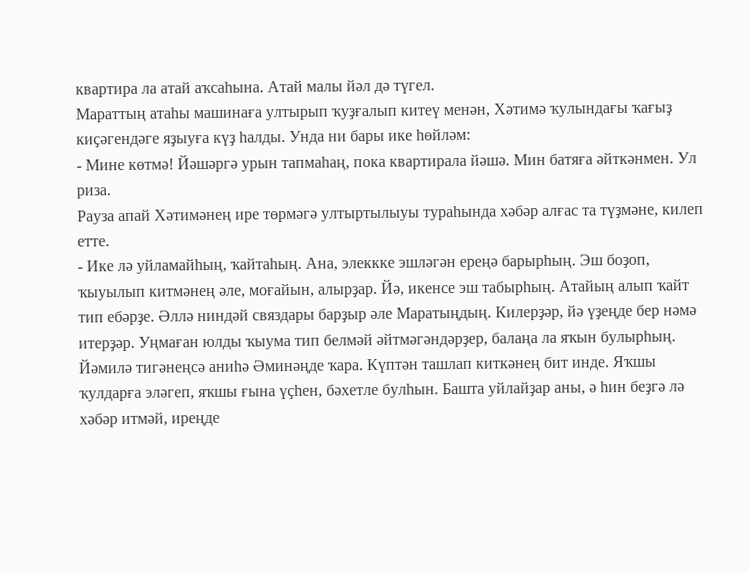квартира ла атай аҡсаһына. Атай малы йәл дә түгел.
Мараттың атаһы машинаға ултырып ҡуҙғалып китеү менән, Хәтимә ҡулындағы ҡағыҙ киҫәгендәге яҙыуға күҙ һалды. Унда ни бары ике һөйләм:
- Мине көтмә! Йәшәргә урын тапмаһаң, пока квартирала йәшә. Мин батяға әйткәнмен. Ул риза.
Рауза апай Хәтимәнең ире төрмәгә ултыртылыуы тураһында хәбәр алғас та түҙмәне, килеп етте.
- Ике лә уйламайһың, ҡайтаһың. Ана, элеккке эшләгән ереңә барырһың. Эш боҙоп, ҡыуылып китмәнең әле, моғайын, алырҙар. Йә, икенсе эш табырһың. Атайың алып ҡайт тип ебәрҙе. Әллә ниндәй связдары барҙыр әле Маратыңдың. Килерҙәр, йә үҙеңде бер нәмә итерҙәр. Уңмаған юлды ҡыума тип белмәй әйтмәгәндәрҙер, балаңа ла яҡын булырһың. Йәмилә тигәнеңсә аниһә Әминәңде ҡара. Күптән ташлап киткәнең бит инде. Яҡшы ҡулдарға эләгеп, яҡшы ғына үҫһен, бәхетле булһын. Башта уйлайҙар аны, ә һин беҙгә лә хәбәр итмәй, иреңде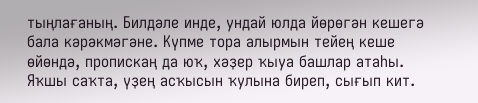тыңлағаның. Билдәле инде, ундай юлда йөрөгән кешегә бала кәрәкмәгәне. Күпме тора алырмын тейең кеше өйөндә, пропискаң да юҡ, хәҙер ҡыуа башлар атаһы. Яҡшы саҡта, үҙең асҡысын ҡулына биреп, сығып кит.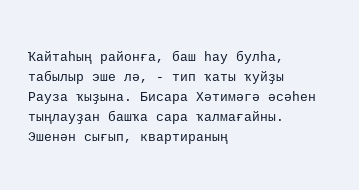Ҡайтаһың районға, баш һау булһа, табылыр эше лә, - тип ҡаты ҡуйҙы Рауза ҡыҙына. Бисара Хәтимәгә әсәһен тыңлауҙан башҡа сара ҡалмағайны. Эшенән сығып, квартираның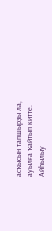асҡысын тапшырҙы ла, ауылға ҡайтып китте.
Айһылыу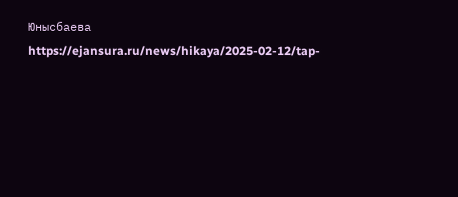Юнысбаева
https://ejansura.ru/news/hikaya/2025-02-12/tap-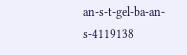an-s-t-gel-ba-an-s-4119138